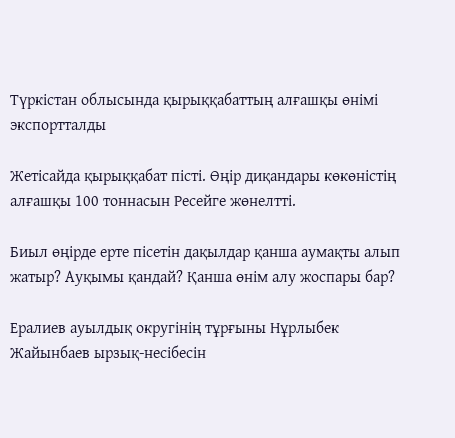Түркістан облысында қырыққабаттың алғашқы өнімі экспортталды

Жетісайда қырыққабат пісті. Өңір диқандары көкөністің алғашқы 100 тоннасын Ресейге жөнелтті.

Биыл өңірде ерте пісетін дақылдар қанша аумақты алып жатыр? Ауқымы қандай? Қанша өнім алу жоспары бар?

Ералиев ауылдық округінің тұрғыны Нұрлыбек Жайынбаев ырзық-несібесін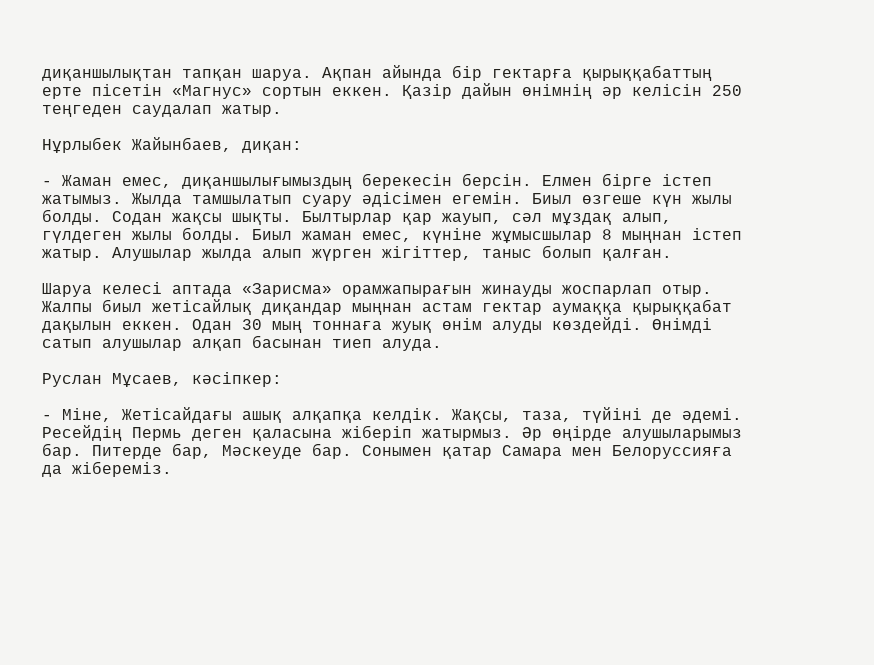диқаншылықтан тапқан шаруа. Ақпан айында бір гектарға қырыққабаттың ерте пісетін «Магнус» сортын еккен. Қазір дайын өнімнің әр келісін 250 теңгеден саудалап жатыр.

Нұрлыбек Жайынбаев, диқан:

- Жаман емес, диқаншылығымыздың берекесін берсін. Елмен бірге істеп жатымыз. Жылда тамшылатып суару әдісімен егемін. Биыл өзгеше күн жылы болды. Содан жақсы шықты. Былтырлар қар жауып, сәл мұздақ алып, гүлдеген жылы болды. Биыл жаман емес, күніне жұмысшылар 8 мыңнан істеп жатыр. Алушылар жылда алып жүрген жігіттер, таныс болып қалған.

Шаруа келесі аптада «Зарисма» орамжапырағын жинауды жоспарлап отыр.  Жалпы биыл жетісайлық диқандар мыңнан астам гектар аумаққа қырыққабат дақылын еккен. Одан 30 мың тоннаға жуық өнім алуды көздейді. Өнімді сатып алушылар алқап басынан тиеп алуда.

Руслан Мұсаев, кәсіпкер:

- Міне, Жетісайдағы ашық алқапқа келдік. Жақсы, таза, түйіні де әдемі. Ресейдің Пермь деген қаласына жіберіп жатырмыз. Әр өңірде алушыларымыз бар. Питерде бар, Мәскеуде бар. Сонымен қатар Самара мен Белоруссияға да жібереміз.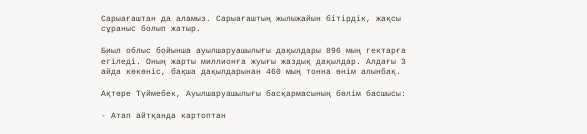Сарыағаштан да аламыз. Сарыағаштың жылыжайын бітірдік, жақсы сұраныс болып жатыр.

Биыл облыс бойынша ауылшаруашылығы дақылдары 896 мың гектарға егіледі. Оның жарты миллионға жуығы жаздық дақылдар. Алдағы 3 айда көкөніс, бақша дақылдарынан 460 мың тонна өнім алынбақ.

Ақтөре Түймебек, Ауылшаруашылығы басқармасының бөлім басшысы:

- Атап айтқанда картоптан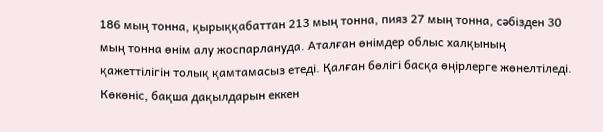186 мың тонна, қырыққабаттан 213 мың тонна, пияз 27 мың тонна, сәбізден 30 мың тонна өнім алу жоспарлануда. Аталған өнімдер облыс халқының қажеттілігін толық қамтамасыз етеді. Қалған бөлігі басқа өңірлерге жөнелтіледі. Көкөніс, бақша дақылдарын еккен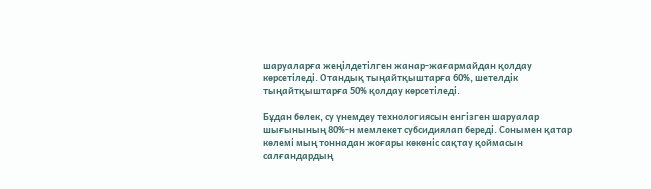шаруаларға жеңілдетілген жанар-жағармайдан қолдау көрсетіледі. Отандық тыңайтқыштарға 60%, шетелдік тыңайтқыштарға 50% қолдау көрсетіледі.

Бұдан бөлек, су үнемдеу технологиясын енгізген шаруалар шығынының 80%-н мемлекет субсидиялап береді. Сонымен қатар көлемі мың тоннадан жоғары көкөніс сақтау қоймасын салғандардың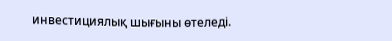инвестициялық шығыны өтеледі.